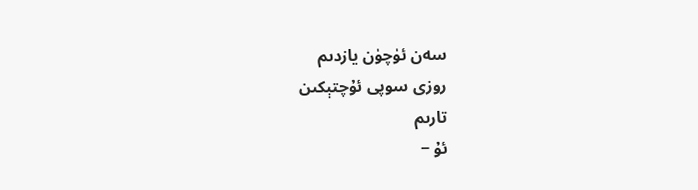سەن ئۈچۈن يازدىم
روزى سوپى ئۇچتېكىن
تارىم
ئۇ −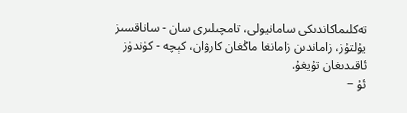تەكلىماكاندىكى سامانيولى، تامچىلىرى سان - ساناقسىز يۇلتۇز، زاماندىن زامانغا ماڭغان كارۋان، كېچە - كۈندۈز ئاقىدىغان تۇيغۇ.
ئۇ −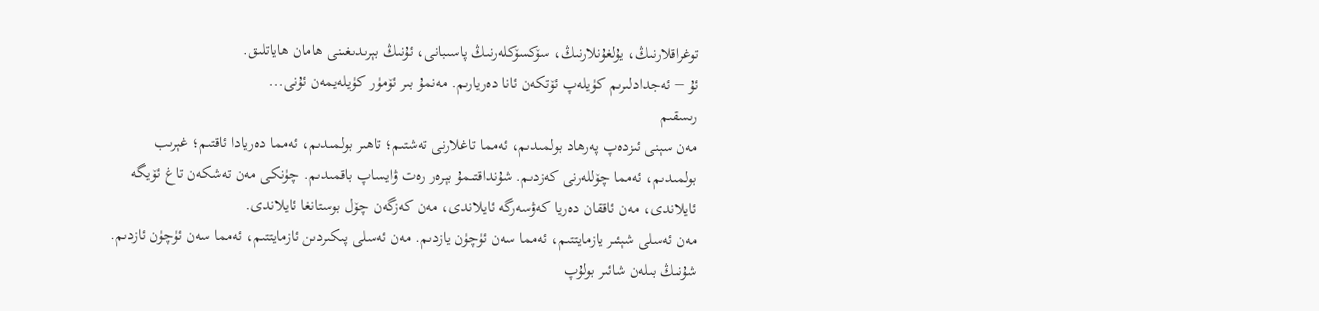توغراقلارنىڭ، يۇلغۇنلارنىڭ، سۆكسۆكلەرنىڭ پاسىبانى، ئۇنىڭ بېرىدىغىنى ھامان ھاياتلىق.
ئۇ − ئەجدادلىرىم كۈيلەپ ئۆتكەن ئانا دەريارىم. مەنمۇ بىر ئۆمۈر كۈيلەيمەن ئۇنى...
رىسقىم
مەن سېنى ئىزدەپ پەرھاد بولمىدىم، ئەمما تاغلارنى تەشتىم؛ تاھىر بولمىدىم، ئەمما دەريادا ئاقتىم؛ غېرىب بولمىدىم، ئەمما چۆللەرنى كەزدىم. شۇنداقتىمۇ بېرەر رەت ۋايساپ باقمىدىم. چۈنكى مەن تەشكەن تاغ ئۆيگە ئايلاندى، مەن ئاققان دەريا كەۋسەرگە ئايلاندى، مەن كەزگەن چۆل بوستانغا ئايلاندى.
مەن ئەسلى شېئىر يازمايتتىم، ئەمما سەن ئۈچۈن يازدىم. مەن ئەسلى پىكىردىن ئازمايتتىم، ئەمما سەن ئۈچۈن ئازدىم. شۇنىڭ بىلەن شائىر بولۇپ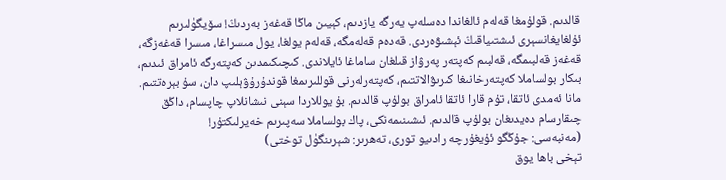قالدىم. قولۇمغا قەلەم ئالغاندا دەسلەپ يەرگە يازدىم، كېيىن ماڭا قەغەز بەردىڭ! سۆيگۈلىرىم ئۇلغايغانسېرى ئىشتىياقىڭ ئېشىۋەردى. قەدەم قەلەمگە، قەلەم يولغا، يول مىسراغا، مىسرا قەغەزگە، قەغەز قەلبىمگە، قەلبىم كەپتەر پەرۋاز قىلغان ساماغا ئايلاندى. كىچىكىمدىن كەپتەرگە ئامراق ئىدىم، بىكار بولساملا كەپتەرخانىغا كىرىۋالاتتىم، كەپتەرلەرنى قوللىرىمغا قوندۇرۇۋېلىپ دان، سۇ بېرەتتىم. مانا ئەمدى ئاتقا، تۇم قارا ئاتقا ئامراق بولۇپ قالدىم. بۇ يوللاردا سېنى نىشانلاپ چاپسام، داڭق چىقارسام دەيدىغان بولۇپ قالدىم. ئىشىنىمەنكى، پاك بولساملا سەپىرىم خەيرلىكتۇر!
(مەنبەسى: جۇڭگو ئۇيغۇرچە رادىيو تورى، تەھرىر: شېرىنگۈل توختى)
تېخى باھا يوق